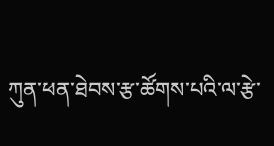ཀུན་ཕན་ཐེབས་རྩ་ཚོགས་པའི་ལ་རྩེ་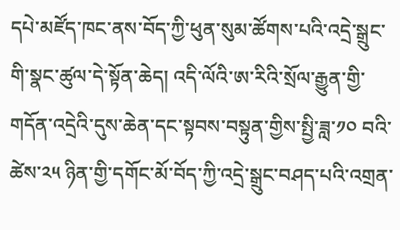དཔེ་མཛོད་ཁང་ནས་བོད་ཀྱི་ཕུན་སུམ་ཚོགས་པའི་འདྲེ་སྒྲུང་གི་སྣང་ཚུལ་དེ་སྟོན་ཆེད། འདི་ལོའི་ཨ་རིའི་སྲོལ་རྒྱུན་གྱི་གདོན་འདྲེའི་དུས་ཆེན་དང་སྟབས་བསྟུན་གྱིས་སྤྱི་ཟླ་༡༠ བའི་ཚེས་༢༥ ཉིན་གྱི་དགོང་མོ་བོད་ཀྱི་འདྲེ་སྒྲུང་བཤད་པའི་འགྲན་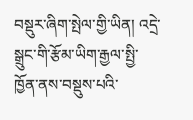བསྡུར་ཞིག་སྤེལ་གྱི་ཡིན། འདྲེ་སྒྲུང་གི་རྩོམ་ཡིག་རྒྱལ་སྤྱི་ཁྱོན་ནས་བསྡུས་པའི་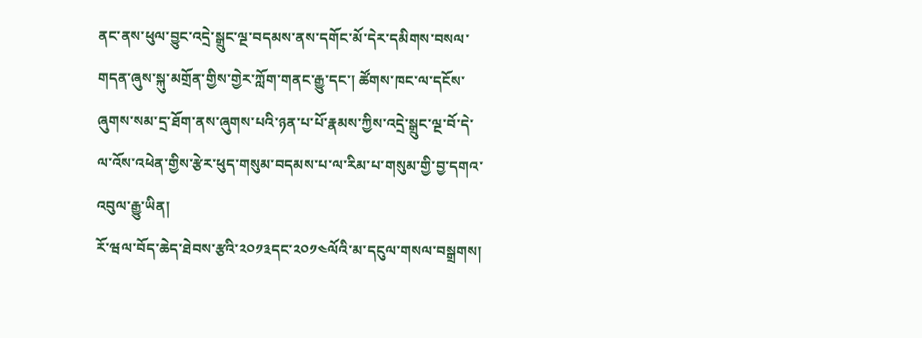ནང་ནས་ཕུལ་བྱུང་འདྲེ་སྒྲུང་ལྔ་བདམས་ནས་དགོང་མོ་དེར་དམིགས་བསལ་གདན་ཞུས་སྐུ་མགྲོན་གྱིས་གྱེར་ཀློག་གནང་རྒྱུ་དང་། ཚོགས་ཁང་ལ་དངོས་ཞུགས་སམ་དྲ་ཐོག་ནས་ཞུགས་པའི་ཉན་པ་པོ་རྣམས་ཀྱིས་འདྲེ་སྒྲུང་ལྔ་བོ་དེ་ལ་འོས་འཕེན་གྱིས་རྩེར་ཕུད་གསུམ་བདམས་པ་ལ་རིམ་པ་གསུམ་གྱི་བྱ་དགའ་འབུལ་རྒྱུ་ཡིན།
རོ་ཝལ་བོད་ཆེད་ཐེབས་རྩའི་༢༠༡༣དང་༢༠༡༤ལོའི་མ་དངུལ་གསལ་བསྒྲགས།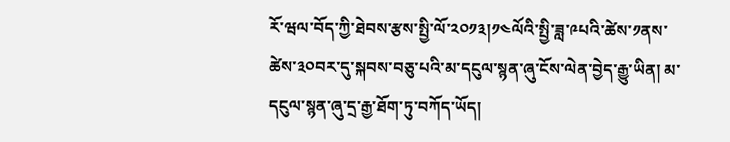རོ་ཝལ་བོད་ཀྱི་ཐེབས་རྩས་སྤྱི་ལོ་༢༠༡༣།༡༤ལོའི་སྤྱི་ཟླ་༩པའི་ཚེས་༡ནས་ཚེས་༣༠བར་དུ་སྐབས་བཅུ་པའི་མ་དངུལ་སྙན་ཞུ་ངོས་ལེན་བྱེད་རྒྱུ་ཡིན། མ་དངུལ་སྙན་ཞུ་དྲ་རྒྱ་ཐོག་ཏུ་བཀོད་ཡོད།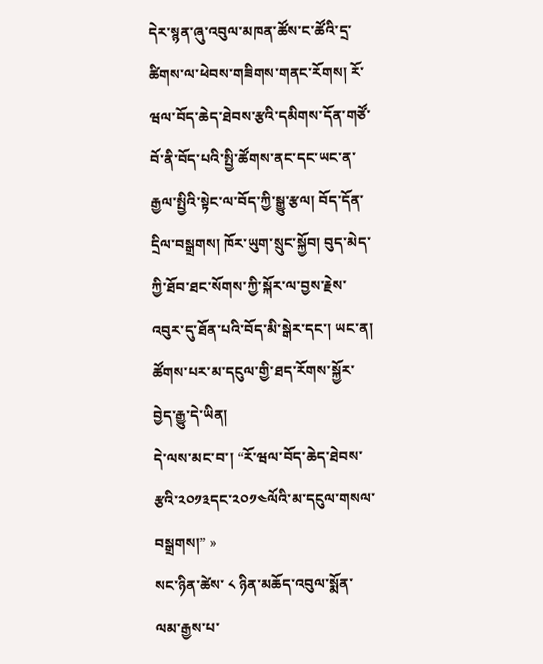དེར་སྙན་ཞུ་འབུལ་མཁན་ཚོས་ང་ཚོའི་དྲ་ཚིགས་ལ་ཕེབས་གཟིགས་གནང་རོགས། རོ་ཝལ་བོད་ཆེད་ཐེབས་རྩའི་དམིགས་དོན་གཙོ་བོ་ནི་བོད་པའི་སྤྱི་ཚོགས་ནང་དང་ཡང་ན་རྒྱལ་སྤྱིའི་སྟེང་ལ་བོད་ཀྱི་སྒྱུ་རྩལ། བོད་དོན་དྲིལ་བསྒྲགས། ཁོར་ཡུག་སྲུང་སྐྱོབ། བུད་མེད་ཀྱི་ཐོབ་ཐང་སོགས་ཀྱི་སྐོར་ལ་བྱས་རྗེས་འབུར་དུ་ཐོན་པའི་བོད་མི་སྒེར་དང་། ཡང་ན། ཚོགས་པར་མ་དངུལ་གྱི་ཐད་རོགས་སྐྱོར་བྱེད་རྒྱུ་དེ་ཡིན།
དེ་ལས་མང་བ་། “རོ་ཝལ་བོད་ཆེད་ཐེབས་རྩའི་༢༠༡༣དང་༢༠༡༤ལོའི་མ་དངུལ་གསལ་བསྒྲགས།” »
སང་ཉིན་ཚེས་ ༨ ཉིན་མཆོད་འབུལ་སྨོན་ལམ་རྒྱས་པ་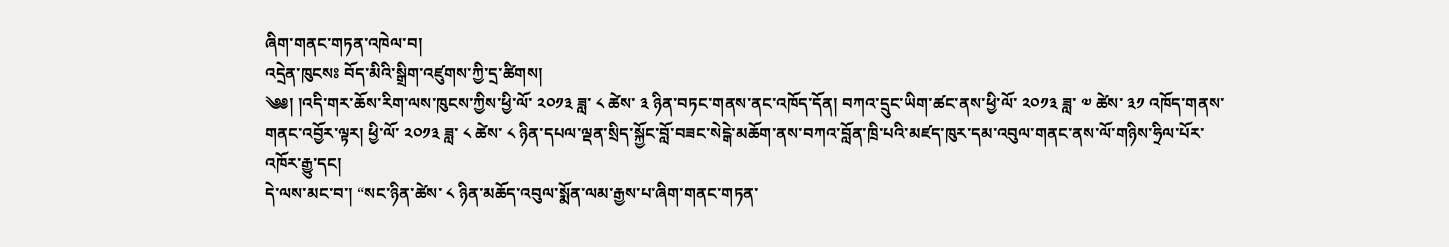ཞིག་གནང་གཏན་འཁེལ་བ།
འདྲེན་ཁུངསཿ བོད་མིའི་སྒྲིག་འཛུགས་ཀྱི་དྲ་ཚིགས།
༄༅། །འདི་གར་ཆོས་རིག་ལས་ཁུངས་ཀྱིས་ཕྱི་ལོ་ ༢༠༡༣ ཟླ་ ༨ ཚེས་ ༣ ཉིན་བཏང་གནས་ནང་འཁོད་དོན། བཀའ་དྲུང་ཡིག་ཚང་ནས་ཕྱི་ལོ་ ༢༠༡༣ ཟླ་ ༧ ཚེས་ ༣༡ འཁོད་གནས་གནང་འབྱོར་ལྟར། ཕྱི་ལོ་ ༢༠༡༣ ཟླ་ ༨ ཚེས་ ༨ ཉིན་དཔལ་ལྡན་སྲིད་སྐྱོང་བློ་བཟང་སེངྒེ་མཆོག་ནས་བཀའ་བློན་ཁྲི་པའི་མཛད་ཁུར་དམ་འབུལ་གནང་ནས་ལོ་གཉིས་ཧྲིལ་པོར་འཁོར་རྒྱུ་དང།
དེ་ལས་མང་བ་། “སང་ཉིན་ཚེས་ ༨ ཉིན་མཆོད་འབུལ་སྨོན་ལམ་རྒྱས་པ་ཞིག་གནང་གཏན་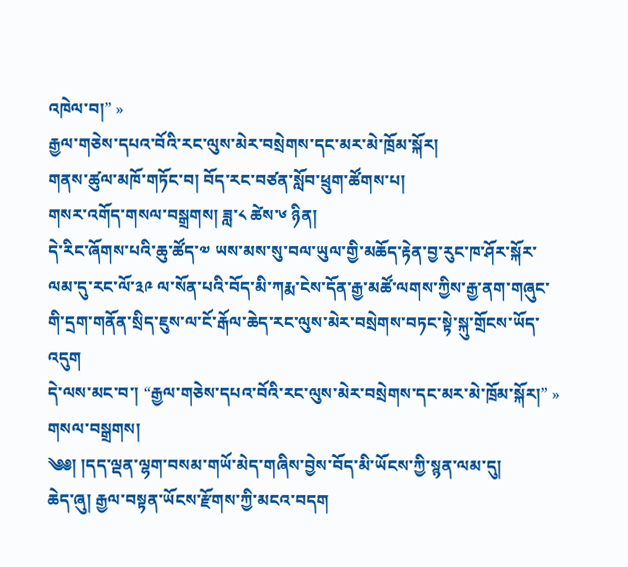འཁེལ་བ།” »
རྒྱལ་གཅེས་དཔའ་བོའི་རང་ལུས་མེར་བསྲེགས་དང་མར་མེ་ཁྲོམ་སྐོར།
གནས་ཚུལ་མཁོ་གཏོང་བ། བོད་རང་བཙན་སློབ་ཕྲུག་ཚོགས་པ།
གསར་འགོད་གསལ་བསྒྲགས། ཟླ་༨ ཚེས་༦ ཉིན།
དེ་རིང་ཞོགས་པའི་ཆུ་ཚོད་༧ ཡས་མས་སུ་བལ་ཡུལ་གྱི་མཆོད་རྟེན་བྱ་རུང་ཁ་ཤོར་སྐོར་ལམ་དུ་རང་ལོ་༣༩ ལ་སོན་པའི་བོད་མི་ཀརྨ་ངེས་དོན་རྒྱ་མཚོ་ལགས་ཀྱིས་རྒྱ་ནག་གཞུང་གི་དྲག་གནོན་སྲིད་ཇུས་ལ་ངོ་རྒོལ་ཆེད་རང་ལུས་མེར་བསྲེགས་བཏང་སྟེ་སྐུ་གྲོངས་ཡོད་འདུག
དེ་ལས་མང་བ་། “རྒྱལ་གཅེས་དཔའ་བོའི་རང་ལུས་མེར་བསྲེགས་དང་མར་མེ་ཁྲོམ་སྐོར།” »
གསལ་བསྒྲགས།
༄༅། །དད་ལྡན་ལྷག་བསམ་གཡོ་མེད་གཞིས་བྱེས་བོད་མི་ཡོངས་ཀྱི་སྙན་ལམ་དུ།
ཆེད་ཞུ། རྒྱལ་བསྟན་ཡོངས་རྫོགས་ཀྱི་མངའ་བདག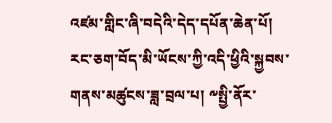འཛམ་གླིང་ཞི་བདེའི་དེད་དཔོན་ཆེན་པོ། རང་ཅག་བོད་མི་ཡོངས་ཀྱི་འདི་ཕྱིའི་སྐྱབས་གནས་མཚུངས་ཟླ་བྲལ་པ། ༸སྤྱི་ནོར་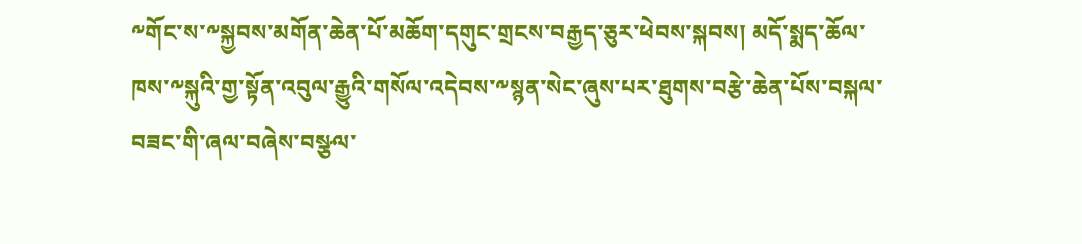༸གོང་ས་༸སྐྱབས་མགོན་ཆེན་པོ་མཆོག་དགུང་གྲངས་བརྒྱད་ཅུར་ཕེབས་སྐབས། མདོ་སྨད་ཆོལ་ཁས་༸སྐུའི་གྱ་སྟོན་འབུལ་རྒྱུའི་གསོལ་འདེབས་༸སྙན་སེང་ཞུས་པར་ཐུགས་བརྩེ་ཆེན་པོས་བསྐལ་བཟང་གི་ཞལ་བཞེས་བསྩལ་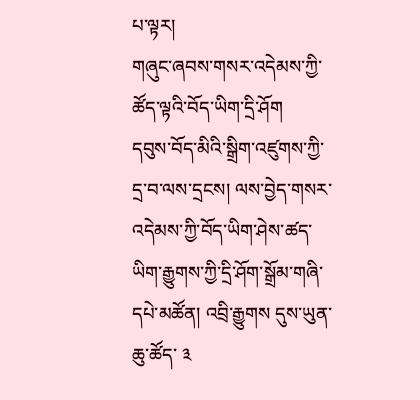པ་ལྟར།
གཞུང་ཞབས་གསར་འདེམས་ཀྱི་ཚོད་ལྟའི་བོད་ཡིག་དྲི་ཤོག
དབུས་བོད་མིའི་སྒྲིག་འཛུགས་ཀྱི་དྲ་བ་ལས་དྲངས། ལས་བྱེད་གསར་འདེམས་ཀྱི་བོད་ཡིག་ཤེས་ཚད་ཡིག་རྒྱུགས་ཀྱི་དྲི་ཤོག་སྒྲོམ་གཞི་དཔེ་མཚོན། འབྲི་རྒྱུགས དུས་ཡུན་ཆུ་ཚོད་ ༣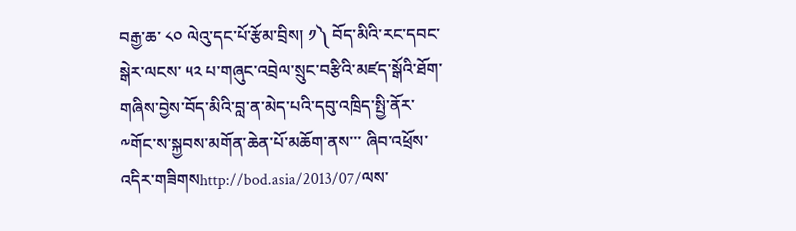བརྒྱ་ཆ་ ༨༠ ལེའུ་དང་པོ་རྩོམ་བྲིས། ༡༽ བོད་མིའི་རང་དབང་སྒེར་ལངས་ ༥༢ པ་གཞུང་འབྲེལ་སྲུང་བརྩིའི་མཛད་སྒོའི་ཐོག་གཞིས་བྱེས་བོད་མིའི་བླ་ན་མེད་པའི་དབུ་འཁྲིད་སྤྱི་ནོར་༸གོང་ས་སྐྱབས་མགོན་ཆེན་པོ་མཆོག་ནས་་་ ཞིབ་འཕྲོས་འདིར་གཟིགསhttp://bod.asia/2013/07/ལས་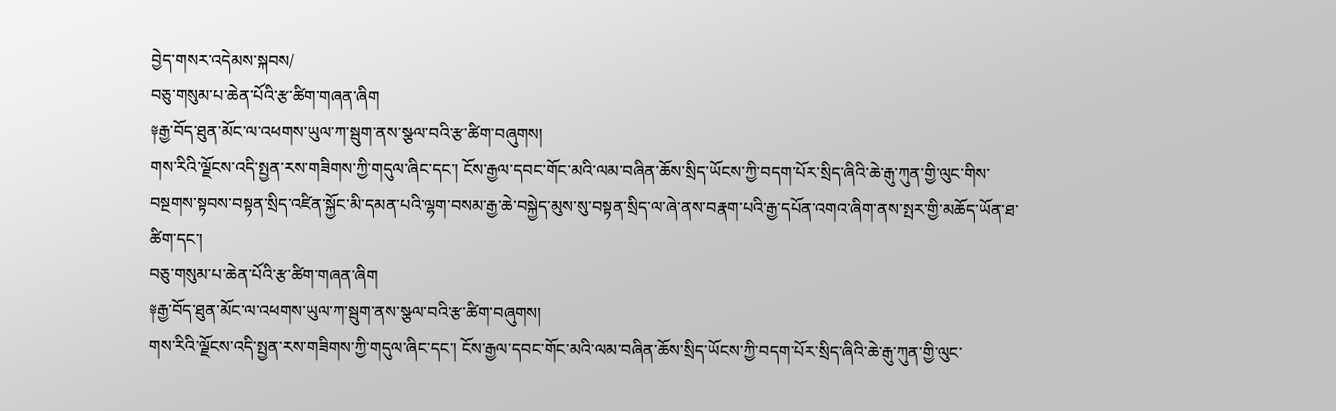བྱེད་གསར་འདེམས་སྐབས/
བཅུ་གསུམ་པ་ཆེན་པོའི་རྩ་ཚིག་གཞན་ཞིག
༈རྒྱ་བོད་ཐུན་མོང་ལ་འཕགས་ཡུལ་ཀ་སྦུག་ནས་སྩལ་བའི་རྩ་ཚིག་བཞུགས།
གས་རིའི་ལྗོངས་འདི་སྤྱན་རས་གཟིགས་ཀྱི་གདུལ་ཞིང་དང་། ངོས་རྒྱལ་དབང་གོང་མའི་ལམ་བཞིན་ཆོས་སྲིད་ཡོངས་ཀྱི་བདག་པོར་སྲིད་ཞིའི་ཆེ་རྒུ་ཀུན་གྱི་ལུང་གིས་བསྔགས་སྟབས་བསྟན་སྲིད་འཛིན་སྐྱོང་མི་དམན་པའི་ལྷག་བསམ་རྒྱ་ཆེ་བསྐྱེད་མུས་སུ་བསྟན་སྲིད་ལ་ཞེ་ནས་བརྣག་པའི་རྒྱ་དཔོན་འགའ་ཞིག་ནས་སྤར་གྱི་མཆོད་ཡོན་ཐ་ཚིག་དང་།
བཅུ་གསུམ་པ་ཆེན་པོའི་རྩ་ཚིག་གཞན་ཞིག
༈རྒྱ་བོད་ཐུན་མོང་ལ་འཕགས་ཡུལ་ཀ་སྦུག་ནས་སྩལ་བའི་རྩ་ཚིག་བཞུགས།
གས་རིའི་ལྗོངས་འདི་སྤྱན་རས་གཟིགས་ཀྱི་གདུལ་ཞིང་དང་། ངོས་རྒྱལ་དབང་གོང་མའི་ལམ་བཞིན་ཆོས་སྲིད་ཡོངས་ཀྱི་བདག་པོར་སྲིད་ཞིའི་ཆེ་རྒུ་ཀུན་གྱི་ལུང་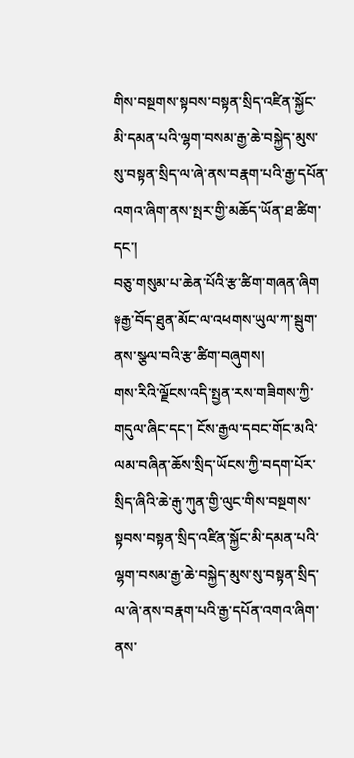གིས་བསྔགས་སྟབས་བསྟན་སྲིད་འཛིན་སྐྱོང་མི་དམན་པའི་ལྷག་བསམ་རྒྱ་ཆེ་བསྐྱེད་མུས་སུ་བསྟན་སྲིད་ལ་ཞེ་ནས་བརྣག་པའི་རྒྱ་དཔོན་འགའ་ཞིག་ནས་སྤར་གྱི་མཆོད་ཡོན་ཐ་ཚིག་དང་།
བཅུ་གསུམ་པ་ཆེན་པོའི་རྩ་ཚིག་གཞན་ཞིག
༈རྒྱ་བོད་ཐུན་མོང་ལ་འཕགས་ཡུལ་ཀ་སྦུག་ནས་སྩལ་བའི་རྩ་ཚིག་བཞུགས།
གས་རིའི་ལྗོངས་འདི་སྤྱན་རས་གཟིགས་ཀྱི་གདུལ་ཞིང་དང་། ངོས་རྒྱལ་དབང་གོང་མའི་ལམ་བཞིན་ཆོས་སྲིད་ཡོངས་ཀྱི་བདག་པོར་སྲིད་ཞིའི་ཆེ་རྒུ་ཀུན་གྱི་ལུང་གིས་བསྔགས་སྟབས་བསྟན་སྲིད་འཛིན་སྐྱོང་མི་དམན་པའི་ལྷག་བསམ་རྒྱ་ཆེ་བསྐྱེད་མུས་སུ་བསྟན་སྲིད་ལ་ཞེ་ནས་བརྣག་པའི་རྒྱ་དཔོན་འགའ་ཞིག་ནས་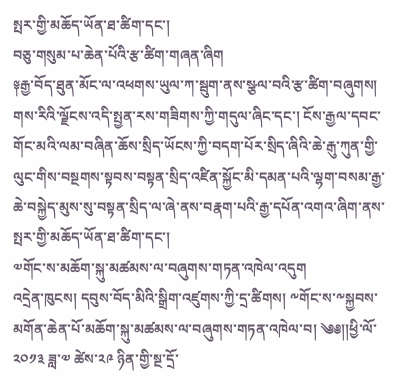སྤར་གྱི་མཆོད་ཡོན་ཐ་ཚིག་དང་།
བཅུ་གསུམ་པ་ཆེན་པོའི་རྩ་ཚིག་གཞན་ཞིག
༈རྒྱ་བོད་ཐུན་མོང་ལ་འཕགས་ཡུལ་ཀ་སྦུག་ནས་སྩལ་བའི་རྩ་ཚིག་བཞུགས།
གས་རིའི་ལྗོངས་འདི་སྤྱན་རས་གཟིགས་ཀྱི་གདུལ་ཞིང་དང་། ངོས་རྒྱལ་དབང་གོང་མའི་ལམ་བཞིན་ཆོས་སྲིད་ཡོངས་ཀྱི་བདག་པོར་སྲིད་ཞིའི་ཆེ་རྒུ་ཀུན་གྱི་ལུང་གིས་བསྔགས་སྟབས་བསྟན་སྲིད་འཛིན་སྐྱོང་མི་དམན་པའི་ལྷག་བསམ་རྒྱ་ཆེ་བསྐྱེད་མུས་སུ་བསྟན་སྲིད་ལ་ཞེ་ནས་བརྣག་པའི་རྒྱ་དཔོན་འགའ་ཞིག་ནས་སྤར་གྱི་མཆོད་ཡོན་ཐ་ཚིག་དང་།
༧གོང་ས་མཆོག་སྐུ་མཚམས་ལ་བཞུགས་གཏན་འཁེལ་འདུག
འདྲེན་ཁུངས། དབུས་བོད་མིའི་སྒྲིག་འཛུགས་ཀྱི་དྲ་ཚིགས། ༸གོང་ས་༸སྐྱབས་མགོན་ཆེན་པོ་མཆོག་སྐུ་མཚམས་ལ་བཞུགས་གཏན་འཁེལ་བ། ༄༅།།ཕྱི་ལོ་༢༠༡༣ ཟླ་༧ ཚེས་༢༩ ཉིན་གྱི་སྔ་དྲོ་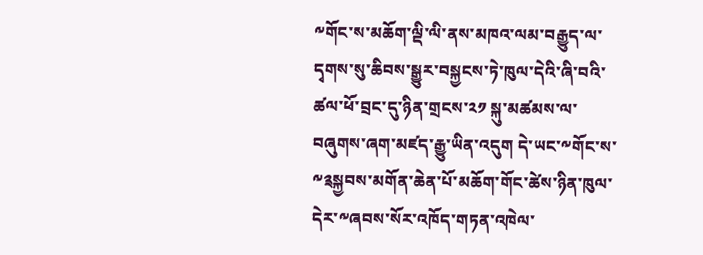༸གོང་ས་མཆོག་ལྡི་ལི་ནས་མཁའ་ལམ་བརྒྱུད་ལ་དྭགས་སུ་ཆིབས་སྒྱུར་བསྐྱངས་ཏེ་ཁུལ་དེའི་ཞི་བའི་ཚལ་ཕོ་བྲང་དུ་ཉིན་གྲངས་༢༡ སྐུ་མཚམས་ལ་བཞུགས་ཞག་མཛད་རྒྱུ་ཡིན་འདུག དེ་ཡང་༸གོང་ས་༸༉སྐྱབས་མགོན་ཆེན་པོ་མཆོག་གོང་ཚེས་ཉིན་ཁུལ་དེར་༸ཞབས་སོར་འཁོད་གཏན་འཁེལ་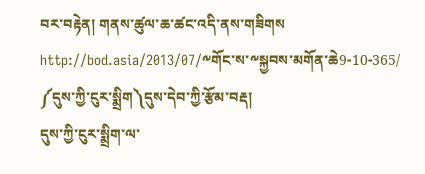བར་བརྟེན། གནས་ཚུལ་ཆ་ཚང་འདི་ནས་གཟིགས http://bod.asia/2013/07/༸གོང་ས་༸སྐྱབས་མགོན་ཆེ9-10-365/
༼དུས་ཀྱི་ངུར་སྨྲིག༽དུས་དེབ་ཀྱི་རྩོམ་བརྡ།
དུས་ཀྱི་ངུར་སྨྲིག་ལ་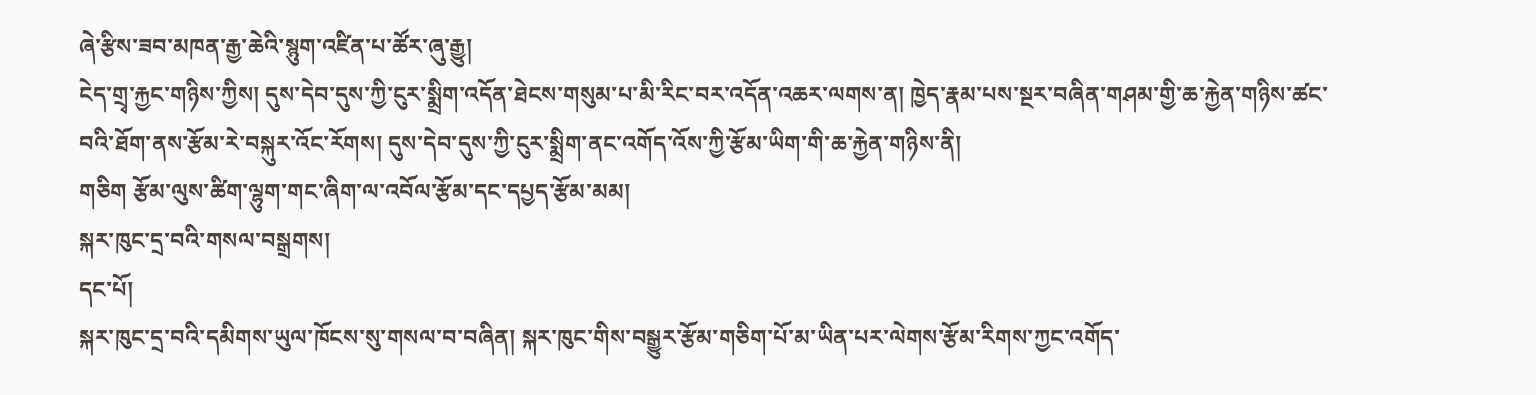ཞེ་རྩིས་ཟབ་མཁན་རྒྱ་ཆེའི་སྙུག་འཛིན་པ་ཚོར་ཞུ་རྒྱུ།
ངེད་གྲྭ་རྐྱང་གཉིས་ཀྱིས། དུས་དེབ་དུས་ཀྱི་ངུར་སྨྲིག་འདོན་ཐེངས་གསུམ་པ་མི་རིང་བར་འདོན་འཆར་ལགས་ན། ཁྱེད་རྣམ་པས་སྔར་བཞིན་གཤམ་གྱི་ཆ་རྐྱེན་གཉིས་ཚང་བའི་ཐོག་ནས་རྩོམ་རེ་བསྐུར་འོང་རོགས། དུས་དེབ་དུས་ཀྱི་ངུར་སྨྲིག་ནང་འགོད་འོས་ཀྱི་རྩོམ་ཡིག་གི་ཆ་རྐྱེན་གཉིས་ནི།
གཅིག རྩོམ་ལུས་ཚིག་ལྷུག་གང་ཞིག་ལ་འབོལ་རྩོམ་དང་དཔྱད་རྩོམ་མམ།
སྐར་ཁུང་དྲ་བའི་གསལ་བསྒྲགས།
དང་པོ།
སྐར་ཁུང་དྲ་བའི་དམིགས་ཡུལ་ཁོངས་སུ་གསལ་བ་བཞིན། སྐར་ཁུང་གིས་བསྒྱུར་རྩོམ་གཅིག་པོ་མ་ཡིན་པར་ལེགས་རྩོམ་རིགས་ཀྱང་འགོད་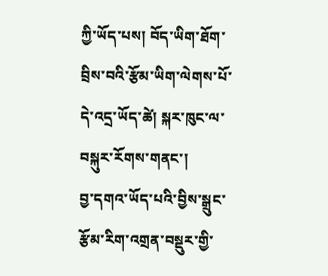ཀྱི་ཡོད་པས། བོད་ཡིག་ཐོག་བྲིས་བའི་རྩོམ་ཡིག་ལེགས་པོ་དེ་འདྲ་ཡོད་ཚེ། སྐར་ཁུང་ལ་བསྐུར་རོགས་གནང་།
བྱ་དགའ་ཡོད་པའི་བྱིས་སྒྲུང་རྩོམ་རིག་འགྲན་བསྡུར་གྱི་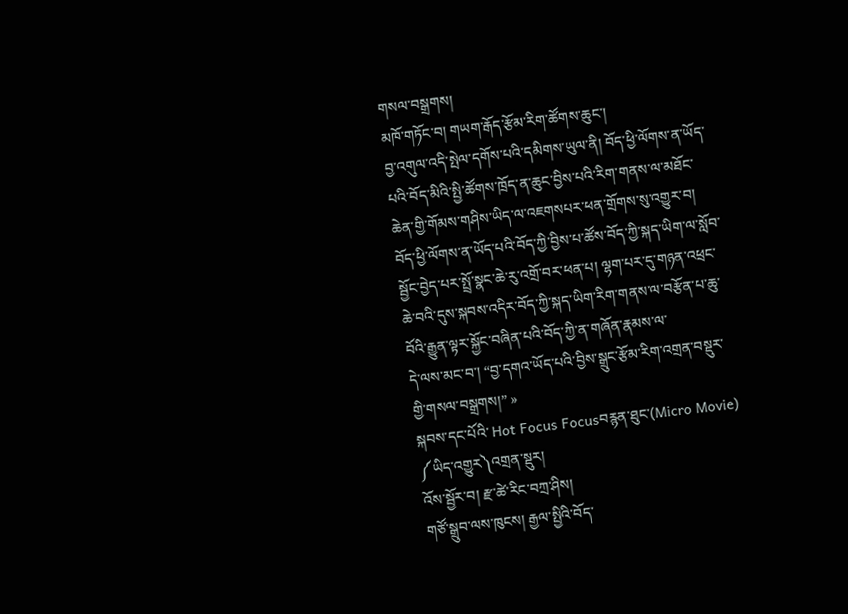གསལ་བསྒྲགས།
མཁོ་གཏོང་བ། གཡག་རྒོད་རྩོམ་རིག་ཚོགས་ཆུང་།
བྱ་འགུལ་འདི་སྤེལ་དགོས་པའི་དམིགས་ཡུལ་ནི། བོད་ཕྱི་ལོགས་ན་ཡོད་པའི་བོད་མིའི་སྤྱི་ཚོགས་ཁྲོད་ན་ཆུང་བྱིས་པའི་རིག་གནས་ལ་མཐོང་ཆེན་གྱི་གོམས་གཤིས་ཡིད་ལ་འཇགསཔར་ཕན་གྲོགས་སུ་འགྱུར་བ། བོད་ཕྱི་ལོགས་ན་ཡོད་པའི་བོད་ཀྱི་བྱིས་པ་ཚོས་བོད་ཀྱི་སྐད་ཡིག་ལ་སློབ་སྦྱོང་བྱེད་པར་སྤྲོ་སྣང་ཆེ་རུ་འགྲོ་བར་ཕན་པ། ལྷག་པར་དུ་གཉན་འཕྲང་ཆེ་བའི་དུས་སྐབས་འདིར་བོད་ཀྱི་སྐད་ཡིག་རིག་གནས་ལ་བརྩོན་པ་ཆུ་བོའི་རྒྱུན་ལྟར་སྐྱོང་བཞིན་པའི་བོད་ཀྱི་ན་གཞོན་རྣམས་ལ་
དེ་ལས་མང་བ་། “བྱ་དགའ་ཡོད་པའི་བྱིས་སྒྲུང་རྩོམ་རིག་འགྲན་བསྡུར་གྱི་གསལ་བསྒྲགས།” »
སྐབས་དང་པོའི་ Hot Focus Focusབརྙན་ཐུང་(Micro Movie) ༼ཡིད་འགྱུར༽འགྲན་སྡུར།
འོས་སྦྱོར་བ། རྫ་ཚེ་རིང་བཀྲ་ཤིས།
གཙོ་སྒྲུབ་ལས་ཁུངས། རྒྱལ་སྤྱིའི་བོད་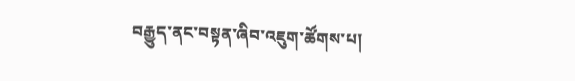བརྒྱུད་ནང་བསྟན་ཞིབ་འཇུག་ཚོགས་པ།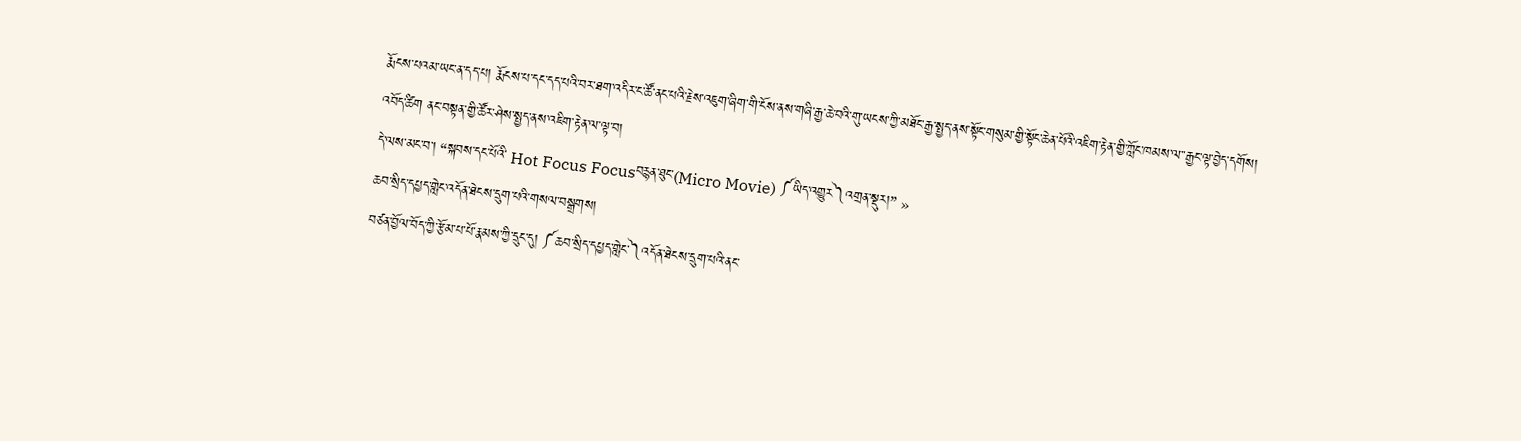རྨོངས་པའམ་ཡང་ན་དད་པ། རྨོངས་པ་དང་དད་པའི་བར་ཐག་འདིར་ང་ཚོ་ནང་པའི་རྗེས་འཇུག་ཞིག་གི་ངོས་ནས་གཞི་རྒྱ་ཆེ་བའི་གུ་ཡངས་ཀྱི་མཐོང་རྒྱ་སྤྱད་ནས་སྟོང་གསུམ་གྱི་སྟོང་ཆེན་པོའི་འཇིག་རྟེན་གྱི་ཀློང་ཁམས་ལ་་རྒྱང་ལྟ་བྱེད་དགོས།
འབོད་ཚིག ནང་བསྟན་གྱི་ཚོར་ཤེས་སྤྱད་ནས་འཇིག་རྟེན་ལ་ལྟ་བ།
དེ་ལས་མང་བ་། “སྐབས་དང་པོའི་ Hot Focus Focusབརྙན་ཐུང་(Micro Movie) ༼ཡིད་འགྱུར༽འགྲན་སྡུར།” »
ཆབ་སྲིད་དཔྱད་གླེང་འདོན་ཐེངས་དྲུག་པའི་གསལ་བསྒྲགས།
བཙན་བྱོལ་བོད་ཀྱི་རྩོམ་པ་པོ་རྣམས་ཀྱི་དྲུང་དུ། ༼ཆབ་སྲིད་དཔྱད་གླེང་༽འདོན་ཐེངས་དྲུག་པའི་ནང་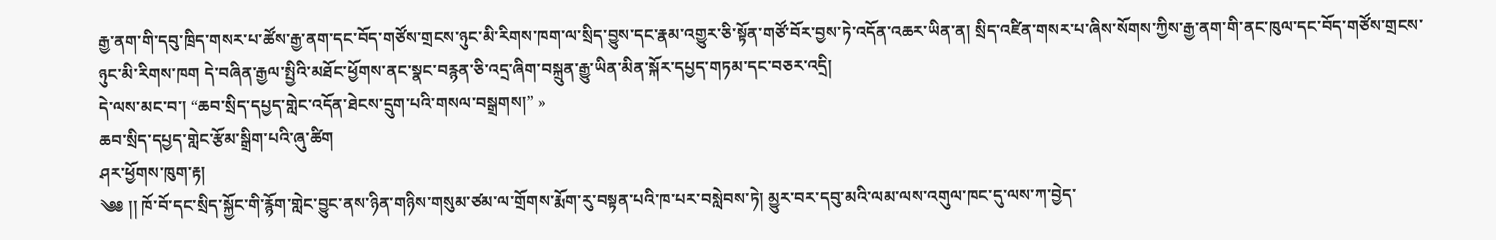རྒྱ་ནག་གི་དབུ་ཁྲིད་གསར་པ་ཚོས་རྒྱ་ནག་དང་བོད་གཙོས་གྲངས་ཉུང་མི་རིགས་ཁག་ལ་སྲིད་བྱུས་དང་རྣམ་འགྱུར་ཅི་སྟོན་གཙོ་བོར་བྱས་ཏེ་འདོན་འཆར་ཡིན་ན། སྲིད་འཛིན་གསར་པ་ཞིས་སོགས་ཀྱིས་རྒྱ་ནག་གི་ནང་ཁུལ་དང་བོད་གཙོས་གྲངས་ཉུང་མི་རིགས་ཁག དེ་བཞིན་རྒྱལ་སྤྱིའི་མཐོང་ཕྱོགས་ནང་སྣང་བརྙན་ཅི་འདྲ་ཞིག་བསྐྲུན་རྒྱུ་ཡིན་མིན་སྐོར་དཔྱད་གཏམ་དང་བཅར་འདྲི།
དེ་ལས་མང་བ་། “ཆབ་སྲིད་དཔྱད་གླེང་འདོན་ཐེངས་དྲུག་པའི་གསལ་བསྒྲགས།” »
ཆབ་སྲིད་དཔྱད་གླེང་རྩོམ་སྒྲིག་པའི་ཞུ་ཚིག
ཤར་ཕྱོགས་ཁུག་རྟ།
༄༅ །། ཁོ་བོ་དང་སྲིད་སྐྱོང་གི་རྙོག་གླེང་བྱུང་ནས་ཉིན་གཉིས་གསུམ་ཙམ་ལ་གྲོགས་རྨོག་རུ་བསྟན་པའི་ཁ་པར་བསླེབས་ཏེ། མྱུར་བར་དབུ་མའི་ལམ་ལས་འགུལ་ཁང་དུ་ལས་ཀ་བྱེད་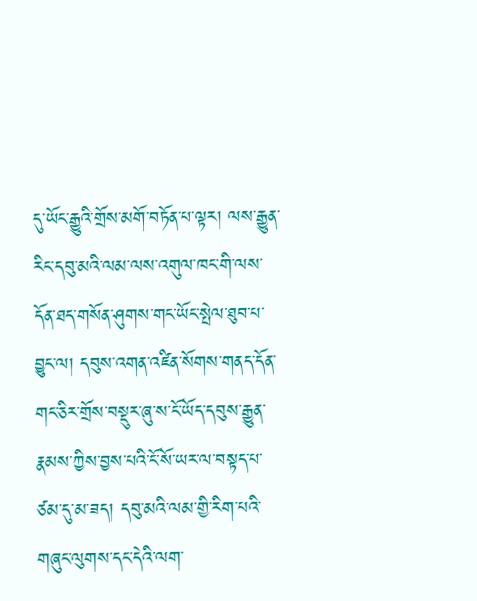དུ་ཡོང་རྒྱུའི་གྲོས་མགོ་བཏོན་པ་ལྟར། ལས་རྒྱུན་རིང་དབུ་མའི་ལམ་ལས་འགུལ་ཁང་གི་ལས་དོན་ཐད་གསོན་ཤུགས་གང་ཡོང་སྤེལ་ཐུབ་པ་བྱུང་ལ། དབུས་འགན་འཛིན་སོགས་གནད་དོན་གང་ཅིར་གྲོས་བསྡུར་ཞུ་ས་ངོ་ཡོད་དབུས་རྒྱུན་རྣམས་ཀྱིས་བྱས་པའི་ངོ་སོ་ཡར་ལ་བསྟད་པ་ཙམ་དུ་མ་ཟད། དབུ་མའི་ལམ་གྱི་རིག་པའི་གཞུང་ལུགས་དང་དེའི་ལག་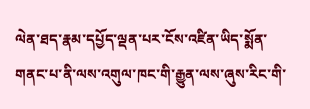ལེན་ཐད་རྣམ་དཔྱོད་ལྡན་པར་ངོས་འཛིན་ཡིད་སྨོན་གནང་པ་ནི་ལས་འགུལ་ཁང་གི་རྒྱུན་ལས་ཞུས་རིང་གི་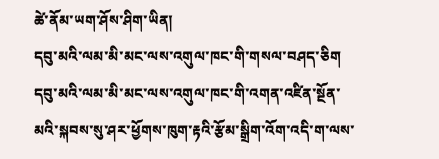ཚེ་ནོམ་ཡག་ཤོས་ཤིག་ཡིན།
དབུ་མའི་ལམ་མི་མང་ལས་འགུལ་ཁང་གི་གསལ་བཤད་ཅིག
དབུ་མའི་ལམ་མི་མང་ལས་འགུལ་ཁང་གི་འགན་འཛིན་སྔོན་མའི་སྐབས་སུ་ཤར་ཕྱོགས་ཁུག་རྟའི་རྩོམ་སྒྲིག་འོག་འདི་ག་ལས་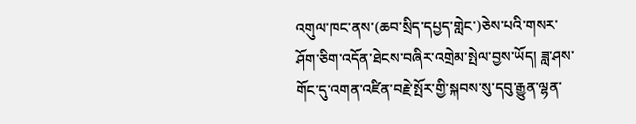འགུལ་ཁང་ནས་(ཆབ་སྲིད་དཔྱད་གླེང་)ཅེས་པའི་གསར་ཤོག་ཅིག་འདོན་ཐེངས་བཞིར་འགྲེམ་སྤེལ་བྱས་ཡོད། ཟླ་ཤས་གོང་དུ་འགན་འཛིན་བརྗེ་སྤོར་གྱི་སྐབས་སུ་དབུ་རྒྱུན་ལྷན་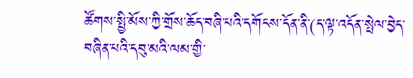ཚོགས་སྤྱི་མོས་ཀྱི་གྲོས་ཆོད་བཞི་པའི་དགོངས་དོན་ནི་(ད་ལྟ་འདོན་སྤེལ་བྱེད་བཞིན་པའི་དབུ་མའི་ལམ་གྱི་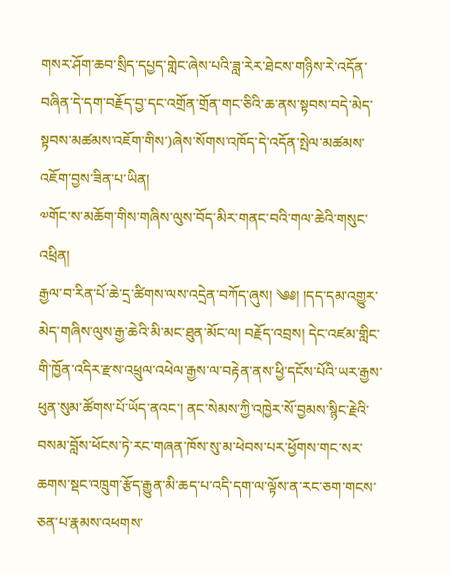གསར་ཤོག་ཆབ་སྲིད་དཔྱད་གླེང་ཞེས་པའི་ཟླ་རེར་ཐེངས་གཉིས་རེ་འདོན་བཞིན་དེ་དག་བརྗོད་བྱ་དང་འགྲོན་གྲོན་གང་ཅིའི་ཆ་ནས་སྟབས་བདེ་མེད་སྟབས་མཚམས་འཇོག་གིས་)ཞེས་སོགས་འཁོད་དེ་འདོན་སྤེལ་མཚམས་འཇོག་བྱས་ཟིན་པ་ཡིན།
༧གོང་ས་མཆོག་གིས་གཞིས་ལུས་བོད་མིར་གནང་བའི་གལ་ཆེའི་གསུང་འཕྲིན།
རྒྱལ་བ་རིན་པོ་ཆེ་དྲ་ཚིགས་ལས་འདྲེན་བཀོད་ཞུས། ༄༅། །དད་དམ་འགྱུར་མེད་གཞིས་ལུས་རྒྱ་ཆེའི་མི་མང་ཐུན་མོང་ལ། བརྗོད་འབྲས། དེང་འཛམ་གླིང་གི་ཁྱོན་འདིར་རྫས་འཕྲུལ་འཕེལ་རྒྱས་ལ་བརྟེན་ནས་ཕྱི་དངོས་པོའི་ཡར་རྒྱས་ཕུན་སུམ་ཚོགས་པོ་ཡོད་ནའང་། ནང་སེམས་ཀྱི་འཁྱེར་སོ་བྱམས་སྙིང་རྗེའི་བསམ་བློས་ཕོངས་ཏེ་རང་གཞན་ཁོས་སུ་མ་ཕེབས་པར་ཕྱོགས་གང་སར་ཆགས་སྡང་འཁྲུག་རྩོད་རྒྱུན་མི་ཆད་པ་འདི་དག་ལ་ལྟོས་ན་རང་ཅག་གངས་ཅན་པ་རྣམས་འཕགས་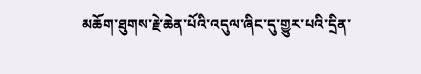མཆོག་ཐུགས་རྗེ་ཆེན་པོའི་འདུལ་ཞིང་དུ་གྱུར་པའི་དྲིན་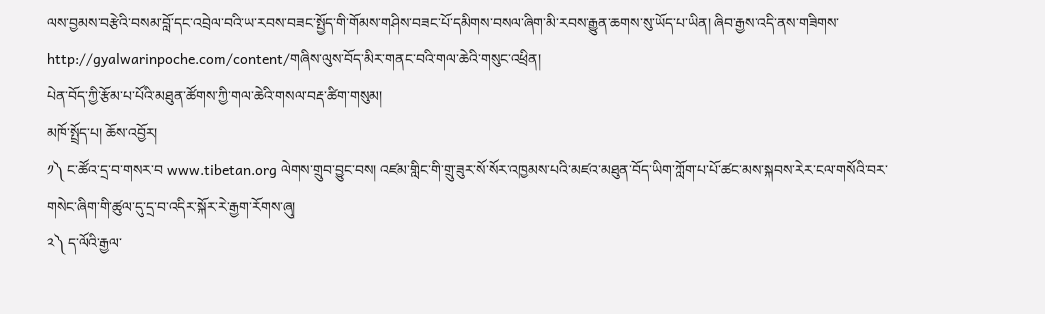ལས་བྱམས་བརྩེའི་བསམ་བློ་དང་འབྲེལ་བའི་ཡ་རབས་བཟང་སྤྱོད་གི་གོམས་གཤིས་བཟང་པོ་དམིགས་བསལ་ཞིག་མི་རབས་རྒྱུན་ཆགས་སུ་ཡོད་པ་ཡིན། ཞིབ་རྒྱས་འདི་ནས་གཟིགས་ http://gyalwarinpoche.com/content/གཞིས་ལུས་བོད་མིར་གནང་བའི་གལ་ཆེའི་གསུང་འཕྲིན།
པེན་བོད་ཀྱི་རྩོམ་པ་པོའི་མཐུན་ཚོགས་ཀྱི་གལ་ཆེའི་གསལ་བརྡ་ཚིག་གསུམ།
མཁོ་སྤྲོད་པ། ཆོས་འབྱོར།
༡༽ ང་ཚོའ་དྲ་བ་གསར་བ www.tibetan.org ལེགས་གྲུབ་བྱུང་བས། འཛམ་གླིང་གི་གྲུ་ཟུར་སོ་སོར་འཁྱམས་པའི་མཛའ་མཐུན་བོད་ཡིག་ཀློག་པ་པོ་ཚང་མས་སྐབས་རེར་ངལ་གསོའི་བར་གསེང་ཞིག་གི་ཚུལ་དུ་དྲ་བ་འདིར་སྐོར་རེ་རྒྱག་རོགས་ཞུ།
༢༽ ད་ལོའི་རྒྱལ་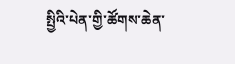སྤྱིའི་པེན་གྱི་ཚོགས་ཆེན་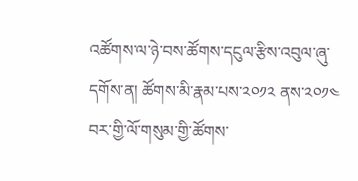འཚོགས་ལ་ཉེ་བས་ཚོགས་དངུལ་རྩིས་འབུལ་ཞུ་དགོས་ན། ཚོགས་མི་རྣམ་པས་༢༠༡༢ ནས་༢༠༡༤ བར་གྱི་ལོ་གསུམ་གྱི་ཚོགས་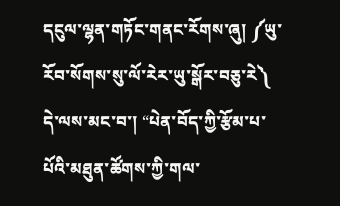དངུལ་ལྷན་གཏོང་གནང་རོགས་ཞུ། ༼ཡུ་རོབ་སོགས་སུ་ལོ་རེར་ཡུ་སྒོར་བཅུ་རེ༽
དེ་ལས་མང་བ་། “པེན་བོད་ཀྱི་རྩོམ་པ་པོའི་མཐུན་ཚོགས་ཀྱི་གལ་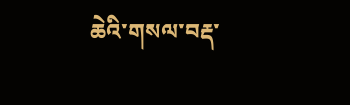ཆེའི་གསལ་བརྡ་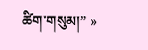ཚིག་གསུམ།” »